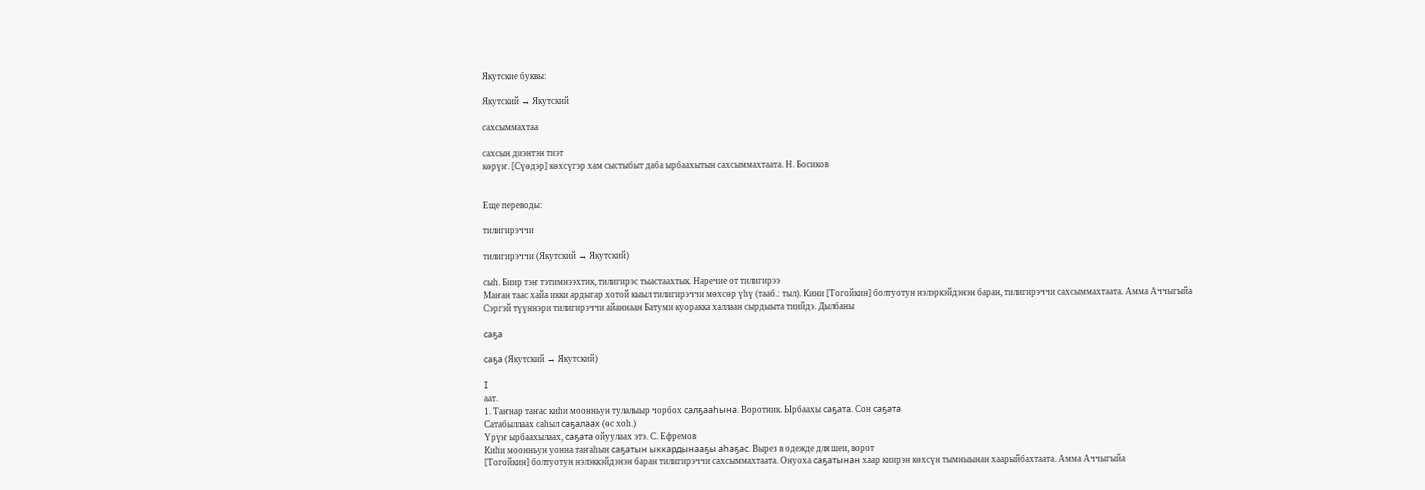Якутские буквы:

Якутский → Якутский

сахсыммахтаа

сахсын диэнтэн тиэт
көрүҥ. [Сүөдэр] көхсүгэр хам сыстыбыт даба ырбаахытын сахсыммахтаата. Н. Босиков


Еще переводы:

тилигирэччи

тилигирэччи (Якутский → Якутский)

сыһ. Биир тэҥ тэтимнээхтик, тилигирэс тыастаахтык. Наречие от тилигирээ
Маҥан таас хайа икки ардыгар хотой кыыл тилигирэччи мөхсөр үһү (тааб.: тыл). Кини [Тогойкин] болтуотун нэлэркэйдэнэн баран, тилигирэччи сахсыммахтаата. Амма Аччыгыйа
Сэргэй түүннэри тилигирэччи айаннаан Батуми куоракка халлаан сырдыыта тиийдэ. Дылбаны

саҕа

саҕа (Якутский → Якутский)

I
аат.
1. Таҥнар таҥас киһи моонньун тулалыыр чорбох салҕааһына. Воротник. Ырбаахы саҕата. Сон саҕата
Сатабыллаах саһыл саҕалаах (өс хоһ.)
Үрүҥ ырбаахылаах, саҕата ойуулаах этэ. С. Ефремов
Киһи моонньун уонна таҥаһын саҕатын ыккардынааҕы аһаҕас. Вырез в одежде для шеи, ворот
[Тогойкин] болтуотун нэлэккэйдэнэн баран тилигирэччи сахсыммахтаата. Онуоха саҕатынан хаар киирэн көхсүн тымныынан хаарыйбахтаата. Амма Аччыгыйа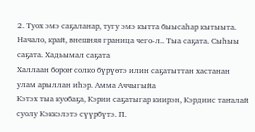2. Туох эмэ саҕаланар, тугу эмэ кытта быысаһар кытыыта. Начало, край, внешняя граница чего-л.. Тыа саҕата. Сыһыы саҕата. Хадьымал саҕата
Халлаан бороҥ солко бүрүөтэ илин саҕатыттан хастанан улам арыллан иһэр. Амма Аччыгыйа
Кэтэх тыа куобаҕа, Кэрии саҕатыгар киирэн, Кэрдиис таҥалай суолу Кэккэлэтэ сүүрбүтэ. П.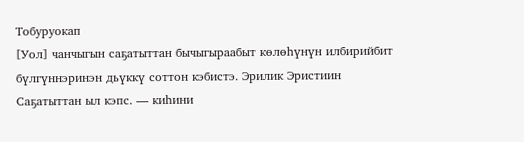Тобуруокап
[Уол] чанчыгын саҕатыттан бычыгыраабыт көлөһүнүн илбирийбит бүлгүннэринэн дьүккү соттон кэбистэ. Эрилик Эристиин
Саҕатыттан ыл кэпс. — киһини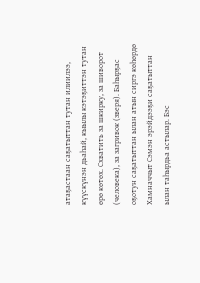атаҕастаан саҕатыттан тутан илиилээ, күүскүнэн дьаһай, кыылы кэтэҕиттэн тутан өрө көтөх. Схватить за шкирку, за шиворот (человека), за загривок (зверя). Баһырҕас оҕотун саҕатыттан ылан атын сиргэ көһөрдө
Хамначчыт Сэмэн эрэйдээҕи саҕатыттан ылан таһырдьа астылар. Бэс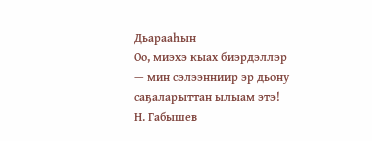Дьарааһын
Оо, миэхэ кыах биэрдэллэр — мин сэлээнниир эр дьону саҕаларыттан ылыам этэ! Н. Габышев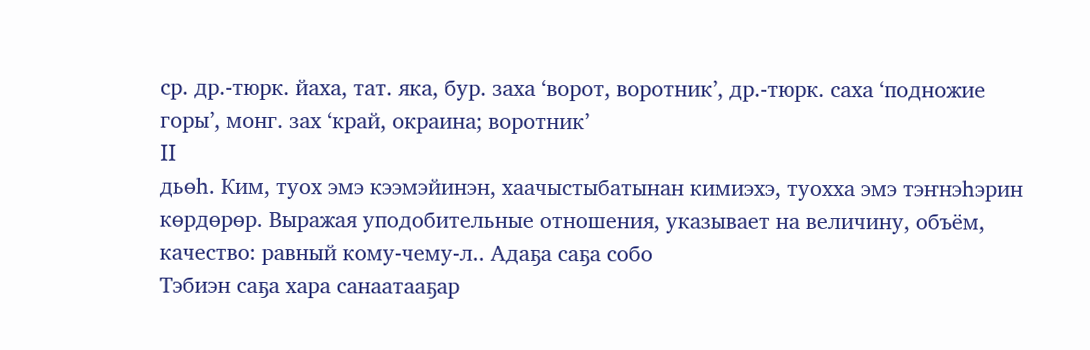ср. др.-тюрк. йаха, тат. яка, бур. заха ‘ворот, воротник’, др.-тюрк. саха ‘подножие горы’, монг. зах ‘край, окраина; воротник’
II
дьөһ. Ким, туох эмэ кээмэйинэн, хаачыстыбатынан кимиэхэ, туохха эмэ тэҥнэһэрин көрдөрөр. Выражая уподобительные отношения, указывает на величину, объём, качество: равный кому-чему-л.. Адаҕа саҕа собо
Тэбиэн саҕа хара санаатааҕар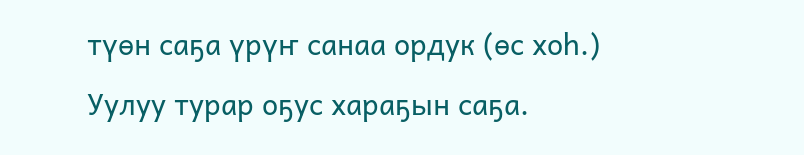түөн саҕа үрүҥ санаа ордук (өс хоһ.)
Уулуу турар оҕус хараҕын саҕа.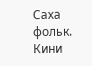Саха фольк. Кини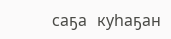саҕа куһаҕан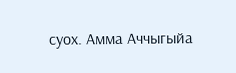суох. Амма Аччыгыйа